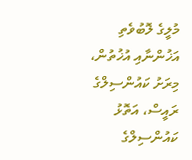މުލީގެ ލޮބުވެތި އަޚުންނާއި އުޚުތުން، މިރަށު ކައުންސިލްގެ ރައީސް، އަތޮޅު ކައުންސިލްގެ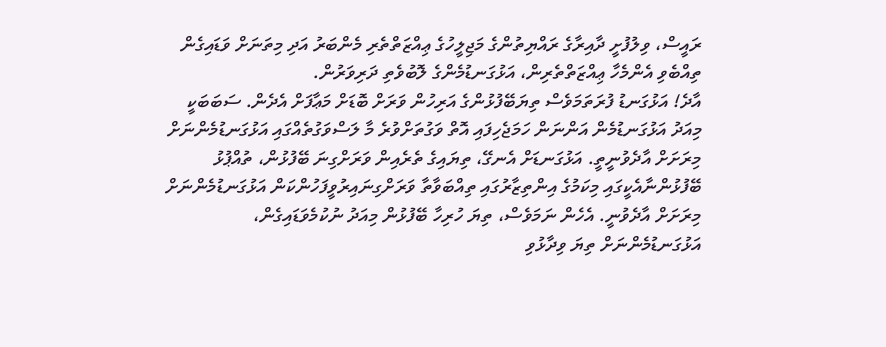ރައީސް، ވިލުފުށީ ދާއިރާގެ ރައްޔިތުންގެ މަޖިލީހުގެ ޢިއްޒަތްތެރި މެންބަރު އަދި މިތަނަށް ވަޑައިގެން ތިއްބެވި އެންމެހާ ޢިއްޒަތްތެރިން، އަޅުގަނޑުމެންގެ ލޮބުވެތި ދަރިވަރުން.
އާދެ! އަޅުގަނޑު ފުރަތަމަވެސް ތިޔަބޭފުޅުންގެ އަރިހުން ވަރަށް ބޮޑަށް މަޢާފަށް އެދެން. ސަބަބަކީ މިއަދު އަޅުގަނޑުމެން އަންނަން ހަމަޖެހިފައި އޮތް ވަގުތަށްވުރެ މާ ލަސްވަގުތެއްގައި އަޅުގަނޑުމެންނަށް މިރަށަށް އާދެވުނީތީ. އަޅުގަނޑަށް އެނގޭ، ތިޔައިގެ ތެރެއިން ވަރަށްގިނަ ބޭފުޅުން، ތުއްޕުޅު ބޭފުޅުންނާއެކީގައި މިކަމުގެ އިންތިޒާރުގައި ތިއްބަވާތާ ވަރަށްގިނައިރުވީފަހުންކަން އަޅުގަނޑުމެންނަށް މިރަށަށް އާދެވުނީ. އެހެން ނަމަވެސް، ތިޔަ ހުރިހާ ބޭފުޅުން މިއަދު ނުކުމެވަޑައިގެން، އަޅުގަނޑުމެންނަށް ތިޔަ ވިދާޅުވި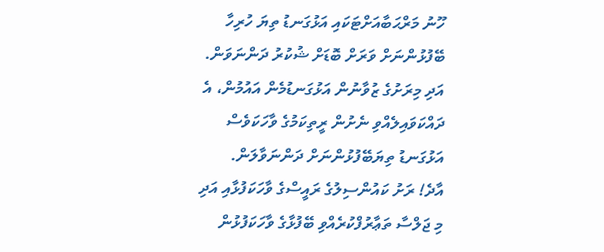ހޫނު މަރްޙަބާއަށްޓަކައި އަޅުގަނޑު ތިޔަ ހުރިހާ ބޭފުޅުންނަށް ވަރަށް ބޮޑަށް ޝުކުރު ދަންނަވަން. އަދި މިރަށުގެ ޒުވާނުން އަޅުގަނޑުމެން އައުމުން، އެ ދައްކަވައިލެއްވި ނެށުން ރީތިކަމުގެ ވާހަކަވެސް އަޅުގަނޑު ތިޔަބޭފުޅުންނަށް ދަންނަވާލަން.
އާދެ! ރަށު ކައުންސިލުގެ ރައީސްގެ ވާހަކަފުޅާއި އަދި މި ޖަލްސާ ތަޢާރުފްކުރެއްވި ބޭފުޅާގެ ވާހަކަފުޅުން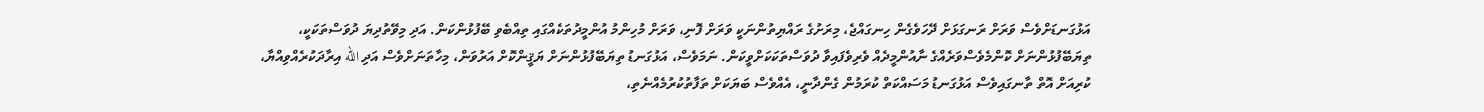އަޅުގަނޑަށްވެސް ވަރަށް ރަނގަޅަށް ދޭހަވެގެން ހިނގައްޖެ، މިރަށުގެ ރައްޔިތުންނަކީ ވަރަށް ފޮނި، ވަރަށް މުހިންމު އުންމީދުތަކެއްގައި ތިއްބެވި ބޭފުޅުންކަން. އަދި މިވޭތުދިޔަ ދުވަސްތަކަކީ، ތިޔަބޭފުޅުންނަށް ކޮންމެވެސްވަރެއްގެ ނާއުންމީދެއް ވެރިވެފައިވާ ދުވަސްތަކަކަށްވީކަން. ނަމަވެސް، އަޅުގަނޑު ތިޔަބޭފުޅުންނަށް ޔަޤީންކޮށް އަރުވަން، މިހާތަނަށްވެސް އަދި الله އިރާދަކުރެއްވިއްޔާ، ކުރިއަށް އޮތް ތާނގައިވެސް އަޅުގަނޑު މަސައްކަތް ކުރަމުން ގެންދާނީ، އެއްވެސް ބަޔަކަށް ތަފާތުކުރުމެއްނެތި،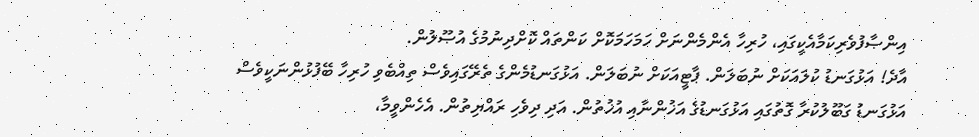އިންޞާފުވެރިކަމާއެކީގައި، ހުރިހާ އެންމެންނަށް ހަމަހަމަކޮށް ކަންތައް ކޮށްދިނުމުގެ އުޞޫލުން.
އާދެ! އަޅުގަނޑު ކުލައަކަށް ނުބަލަން. ޕާޓީއަކަށް ނުބަލަން. އަޅުގަނޑުމެންގެ ތެރޭގައިވެސް ތިއްބެވި ހުރިހާ ބޭފުޅުންނަކީވެސް އަޅުގަނޑު ގަބޫލުކުރާ ގޮތުގައި އަޅުގަނޑުގެ އަޚުންނާއި އުޚުތުން. އަދި ދިވެހި ރައްޔިތުން. އެހެންވީމާ،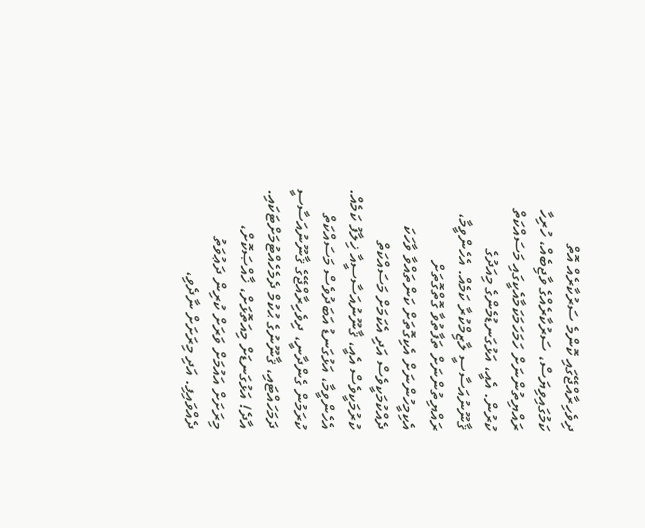ދިވެހިރާއްޖޭގައި ކޮންމެ ސަރުކާރެއް އޮތް ކަމުގައިވިޔަސް، ސަރުކާރެއްގެ ވާޖިބެއް، ހުރިހާ ރައްޔިތުންނަށް ހަމަހަމަކަމާއެކީގައި މަސައްކަތް ކުރުން. އެއީ، އަޅުގަނޑުމެންގެ މިއަދުގެ ޤާނޫނުއަސާސީ ލާޒިމްކުރާ ކަމެއް. އެހެންވީމާ، ރައްޔިތުންނަށް ތަފާތުވާ ގޮތްގޮތަށް އެކިމީހުންނަށް އެކިގޮތަށް ކަންތައްވާ ވާހަކަ ދެއްކުމަކީވެސް އަދި އެކަމަށް މަސައްކަތް ކުރުމަކީވެސް އެއީ، ޤާނޫނުއަސާސީއާ ޚިލާފު ކަމެއް. އެހެންވީމާ، އަޅުގަނޑު އަބަދުވެސް މަސައްކަތް ކުރަމުން ގެންދާނީ، ދިވެހިރާއްޖޭގެ ޤާނޫނުއަސާސީ ދަމަހައްޓައި، ޤާނޫނުގެ ޙުކުމް ދެމެހެއްޓުމަށްޓަކައި.
އާދެ! އަޅުގަނޑަށް މިއަތޮޅަށް، ޚާއްޞަކޮށް، މިރަށަށް އައުމަށް ވަރަށް ކުރިން ދަޢުވަތު ދެއްވައިފި. އަދި މިރަށަށް ނާދެވި،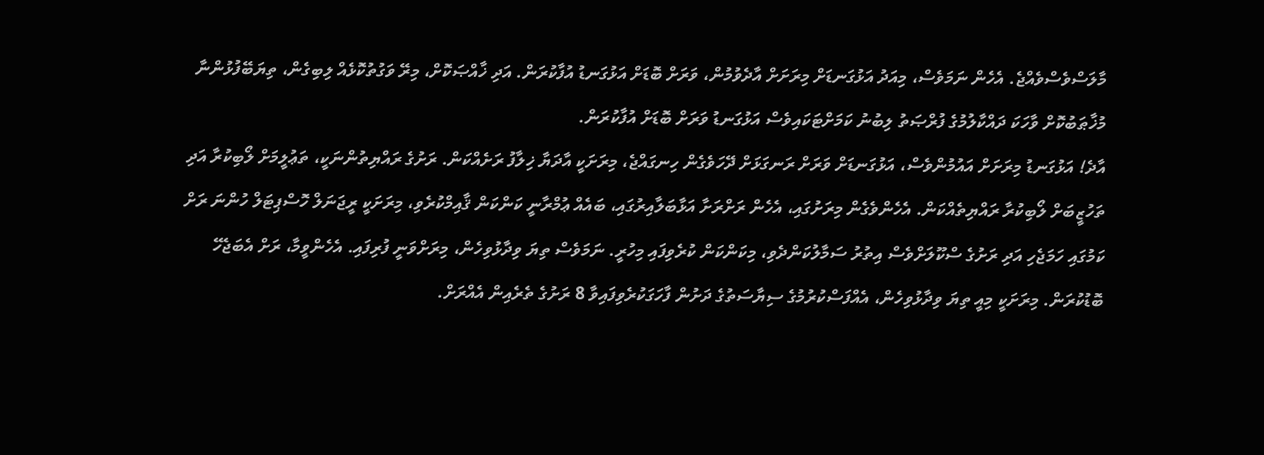މާލަސްވެސްވެއްޖެ. އެހެން ނަމަވެސް، މިއަދު އަޅުގަނޑަށް މިރަށަށް އާދެވުމުން، ވަރަށް ބޮޑަށް އަޅުގަނޑު އުފާކުރަން. އަދި ޚާއްޞަކޮށް، މިރޭ ވަގުތުކޮޅެއް ލިބިގެން، ތިޔަބޭފުޅުންނާ މުޚާޠަބުކޮށް ވާހަކަ ދައްކާލުމުގެ ފުރްޞަތު ލިބުނު ކަމަށްޓަކައިވެސް އަޅުގަނޑު ވަރަށް ބޮޑަށް އުފާކުރަން.
އާދެ! އަޅުގަނޑު މިރަށަށް އައުމުންވެސް، އަޅުގަނޑަށް ވަރަށް ރަނގަޅަށް ދޭހަވެގެން ހިނގައްޖެ، މިރަށަކީ އާދަޔާ ޚިލާފު ރަށެއްކަން. ރަށުގެ ރައްޔިތުންނަކީ، ތަޢުލީމަށް ލޯބިކުރާ އަދި ތަހުޒީބަށް ލޯބިކުރާ ރައްޔިތެއްކަން. އެހެންވެގެން މިރަށުގައި، އެހެން ރަށްރަށާ އަޅާބަލާއިރުގައި، ބައެއް ޢުމްރާނީ ކަންކަން ޤާއިމްކުރެވި، މިރަށަކީ ރީޖަނަލް ހޮސްޕިޓަލް ހުންނަ ރަށް ކަމުގައި ހަމަޖެހި އަދި ރަށުގެ ސްކޫލަށްވެސް އިތުރު ސަމާލުކަންދެވި، މިކަންކަން ކުރެވިފައި މިހުރީ. ނަމަވެސް ތިޔަ ވިދާޅުވިހެން، މިރަށްވަނީ ފުރިފައި. އެހެންވީމާ، ރަށް އެބަޖެހޭ ބޮޑުކުރަން. މިރަށަކީ މިއީ ތިޔަ ވިދާޅުވިހެން، އެއްފަސްކުރުމުގެ ސިޔާސަތުގެ ދަށުން ފާހަގަކުރެވިފައިވާ 8 ރަށުގެ ތެރެއިން އެއްރަށް.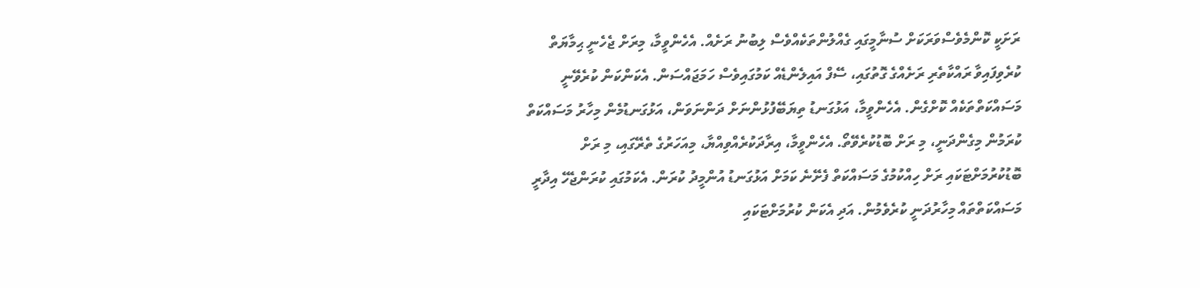ރަށަކީ ކޮންމެވެސްވަރަކަށް ސުނާމީގައި ގެއްލުންތަކެއްވެސް ލިބުނު ރަށެއް. އެހެންވީމާ، މިރަށް ޖެހެނީ ޙިމާޔަތް ކުރެވިފައިވާ ރައްކާތެރި ރަށެއްގެ ގޮތުގައި، ސޭފް އައިލެންޑެއް ކަމުގައިވެސް ހަމަޖައްސަން. އެކަންކަން ކުރެވޭނީ މަސައްކަތްތަކެއް ކޮށްގެން. އެހެންވީމާ، އަޅުގަނޑު ތިޔަބޭފުޅުންނަށް ދަންނަވަން، އަޅުގަނޑުމެން މިހާރު މަސައްކަތް ކުރަމުން މިގެންދަނީ، މި ރަށް ބޮޑުކުރެވޭތޯ. އެހެންވީމާ، އިރާދަކުރެއްވިއްޔާ، މިއަހަރުގެ ތެރޭގައި، މި ރަށް ބޮޑުކުރުމަށްޓަކައި ރަށް ހިއްކުމުގެ މަސައްކަތް ފެށޭނެ ކަމަށް އަޅުގަނޑު އުންމީދު ކުރަން. އެކަމުގައި ކުރަންޖެހޭ އިދާރީ މަސައްކަތްތައް މިހާރުދަނީ ކުރެވެމުން. އަދި އެކަން ކުރުމަށްޓަކައި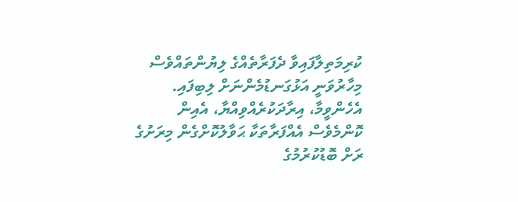ކުރިމަތިލާފައިވާ ދެފަރާތެއްގެ ލިޔުންތައްވެސް މިހާރުވަނީ އަޅުގަނޑުމެންނަށް ލިބިފައި. އެހެންވީމާ، އިރާދަކުރެއްވިއްޔާ، އެއިން ކޮންމެވެސް އެއްފަރާތަކާ ޙަވާލުކޮށްގެން މިރަށުގެ ރަށް ބޮޑުކުރުމުގެ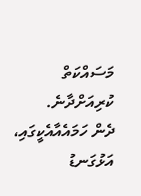މަސައްކަތް ކުރިއަށްދާނެ.
ދެން ހަމައެއާއެކީގައި، އަޅުގަނޑު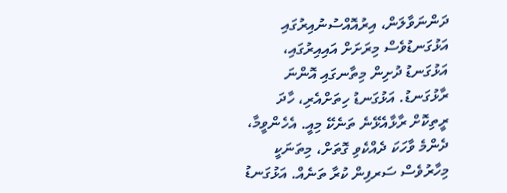ދަންނަވާލަން، އިރުއޮއްސުނުއިރުގައި އަޅުގަނޑުވެސް މިރަށަށް އައިއިރުގައި، އަޅުގަނޑު ދުށިން މިތާނގައި އޮންނަ ރާޅުގަނޑު. އަޅުގަނޑު ހިތަށްއެރި، ހާދަ ރީތިކޮށް ރާޅާއެޅޭނެ ތަނެކޭ މިއީ. އެހެންވީމާ، ދެންމެ ވާހަކަ ދެއްކެވި ގޮތަށް، މިތަނަކީ މިހާރުވެސް ސަރފިން ކުރާ ތަނެއް. އަޅުގަނޑު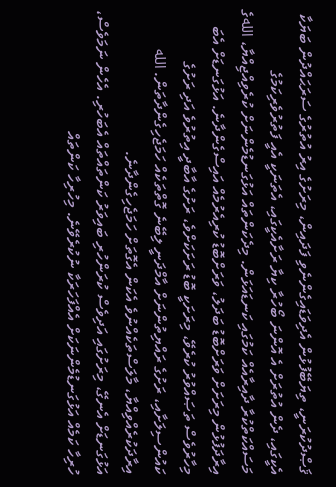ޤަޞްދުކުރަނީ، ތިޔަބޭފުޅުން އެދިވަޑައިގެންނެވި ފަދައިން، މިރަށުގެ އިރު އުތުރުގެ ސަރަޙައްދުން ބަޔަކާ އެކީގައި، ދެން އުތުރަށް އެ އޮންނަ ބޯހުރާ ކިޔާ ރަށާއެކީގައި، އެތަނަކީ އެއީ ފަތުރުވެރިކަމުގެ މަސައްކަތްކުރާ ދާއިރާއެއް ކަމުގައި ކަނޑައަޅަން. މިދެކަންތައް އަޅުގަނޑުމެންނަށް ކުރެވިއްޖިއްޔާ، اللهގެ އިރާދަފުޅުން މިރަށަށް ވަރަށްބޮޑު ބަދަލު، ވަރަށްބޮޑު ކުރިއެރުމެއް އައިސްގެންދާނެ. އަޅުގަނޑަށް އެބަ މިހާރުވެސް ތަޞައްވުރު ކުރެވޭ، މިރަށަކީ ބޮޑު ރަށަކަށްވެ، ރަށުގެ އާބާދީ އިތުރުވެ އަދި ރަށުގެ ކައުންސިލަށާއި، ރަށުގެ ރައްޔިތުންނަށް އާމްދަނީ ލިބޭނެ ގޮތްތަކެއް ހަމަޖެހިގެންދާތަން. الله އިރާދަކުރެއްވިއްޔާ، މާލަސްތަކެއްނުވެ އެކަން އެގޮތަށް ހަމަޖެހިގެންދާނެ.
އަޅުގަނޑަށް އެނގޭ، މިރަށުގައި އަދިވެސް ކުރަންހުރި ބައިވަރު ކަންތައްތައް އެބަހުރި. އެހެން ނަމަވެސް، ހުރިހާ ކަމެއް އަޅުގަނޑުމެންނަކަށް އެއްފަހަރަކާ ނުކުރެވޭނެ. މިހުރިހާ ކަންތައް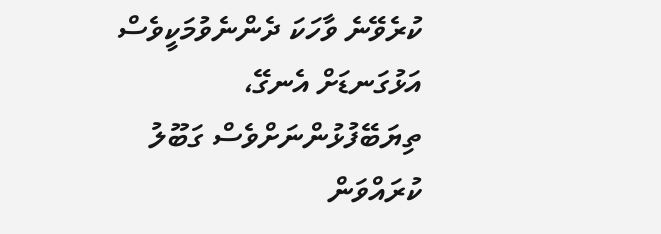ކުރެވޭނެ ވާހަކަ ދެންނެވުމަކީވެސް އަޅުގަނޑަށް އެނގޭ، ތިޔަބޭފުޅުންނަށްވެސް ގަބޫލު ކުރައްވަން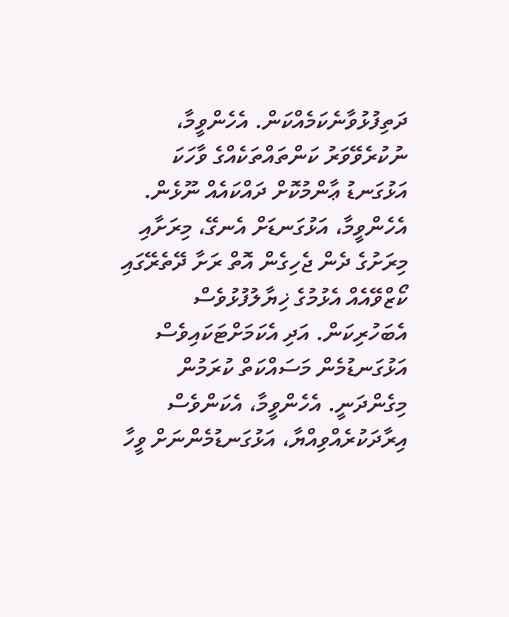ދަތިފުޅުވާނެކަމެއްކަން. އެހެންވީމާ، ނުކުރެވޭވަރު ކަންތައްތަކެއްގެ ވާހަކަ އަޅުގަނޑު ޢާންމުކޮށް ދައްކައެއް ނޫޅެން. އެހެންވީމާ، އަޅުގަނޑަށް އެނގޭ، މިރަށާއި މިރަށުގެ ދެން ޖެހިގެން އޮތް ރަށާ ދޭތެރޭގައި ކޯޒްވޭއެއް އެޅުމުގެ ޚިޔާލުފުޅުވެސް އެބަހުރިކަން. އަދި އެކަމަށްޓަކައިވެސް އަޅުގަނޑުމެން މަސައްކަތް ކުރަމުން މިގެންދަނީ. އެހެންވީމާ، އެކަންވެސް އިރާދަކުރެއްވިއްޔާ، އަޅުގަނޑުމެންނަށް ވީހާ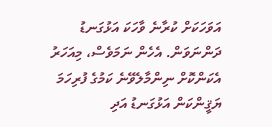އަވަހަކަށް ކުރާނެ ވާހަކަ އަޅުގަނޑު ދަންނަވަން. އެހެން ނަމަވެސް، މިއަހަރު އެކަންކޮށް ނިންމާލެވޭނެ ކަމުގެ ފުރިހަމަ ޔަޤީންކަން އަޅުގަނޑު އަދި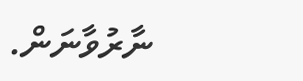ނާރުވާނަން.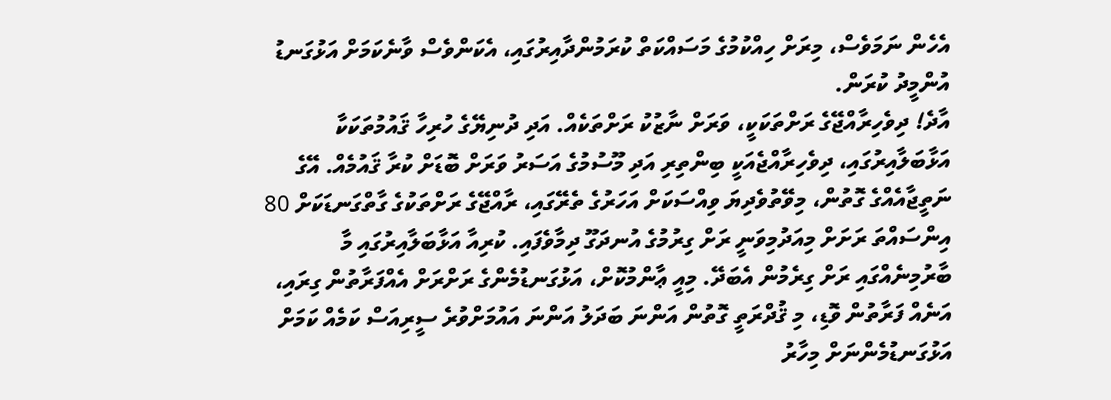އެހެން ނަމަވެސް، މިރަށް ހިއްކުމުގެ މަސައްކަތް ކުރަމުންދާއިރުގައި، އެކަންވެސް ވާނެކަމަށް އަޅުގަނޑު އުންމީދު ކުރަން.
އާދެ! ދިވެހިރާއްޖޭގެ ރަށްތަކަކީ، ވަރަށް ނާޒުކު ރަށްތަކެއް. އަދި ދުނިޔޭގެ ހުރިހާ ޤައުމުތަކަކާ އަޅާބަލާއިރުގައި، ދިވެހިރާއްޖެއަކީ ބިންތިރި އަދި މޫސުމުގެ އަސަރު ވަރަށް ބޮޑަށް ކުރާ ޤައުމެއް. އޭގެ ނަތީޖާއެއްގެ ގޮތުން، މިވޭތުވެދިޔަ ވިއްސަކަށް އަހަރުގެ ތެރޭގައި، ރާއްޖޭގެ ރަށްތަކުގެ ގާތްގަނޑަކަށް 80 އިންސައްތަ ރަށަށް މިއަދުމިވަނީ ރަށް ގިރުމުގެ އުނދަގޫ ދިމާވެފައި. ކުރިއާ އަޅާބަލާއިރުގައި މާ ބާރުމިނެއްގައި ރަށް ގިރެމުން އެބަދޭ. މިއީ ޢާންމުކޮށް، އަޅުގަނޑުމެންގެ ރަށްރަށް އެއްފަރާތުން ގިރައި، އަނެއް ފަރާތުން ވޮޑި، މި ޤުދްރަތީ ގޮތުން އަންނަ ބަދަލު އަންނަ އައުމަށްވުރެ ސީރިއަސް ކަމެއް ކަމަށް އަޅުގަނޑުމެންނަށް މިހާރު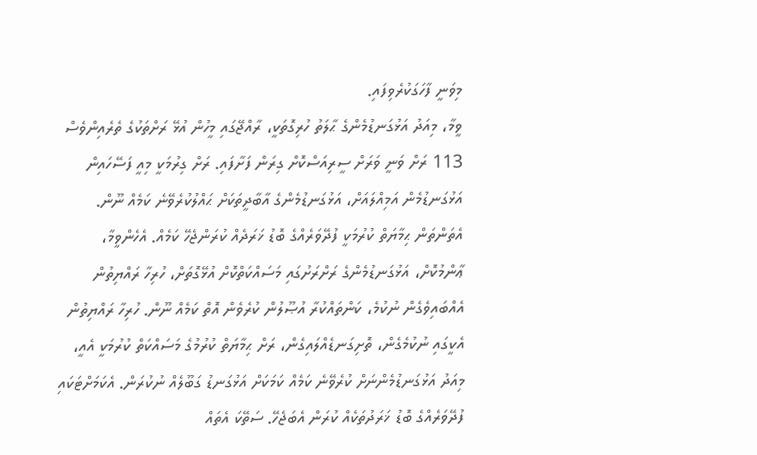މިވަނީ ފާހަގަކުރެވިފައި.
ވީމާ، މިއަދު އަޅުގަނޑުމެންގެ ޙާލަތު ހުރިގޮތަކީ، ރާއްޖޭގައި މީހުން އުޅޭ ރަށްތަކުގެ ތެރެއިންވެސް 113 ރަށް ވަނީ ވަރަށް ސީރިއަސްކޮށް ގިރަން ފަށާފައި. ރަށް ގިރުމަކީ މިއީ ފަސޭހައިން އަޅުގަނޑުމެން އަމިއްލައަށް، އަޅުގަނޑުމެންގެ އާބާދީތަކަށް ޙައްލުކުރެވޭނެ ކަމެއް ނޫން. އެތަންތަން ޙިމާޔަތް ކުރުމަކީ ފުދޭވަރެއްގެ ބޮޑު ޚަރަދެއް ކުރަންޖެހޭ ކަމެއް. އެހެންވީމާ، ޢާންމުކޮށް، އަޅުގަނޑުމެންގެ ރަށްރަށުގައި މަސައްކަތްކޮށް އުޅޭގޮތަށް، ހުރިހާ ރައްޔިތުން އެއްބައިވެގެން ނުކުމެ، ކަންތައްކުރާ އުޞޫލުން ކުރެވެން އޮތް ކަމެއް ނޫން. ހުރިހާ ރައްޔިތުން އެކީގައި ނުކުމެގެން، ތޮށިގަނޑެއްލައިގެން، ރަށް ޙިމާޔަތް ކުރުމުގެ މަސައްކަތް ކުރުމަކީ އެއީ، މިއަދު އަޅުގަނޑުމެންނަށް ކުރެވޭނެ ކަމެއް ކަމަކަށް އަޅުގަނޑު ގަބޫލެއް ނުކުރަން. އެކަމަށްޓަކައި ފުދޭވަރެއްގެ ބޮޑު ޚަރަދުތަކެއް ކުރަން އެބަޖެހޭ. ސަތޭކަ އެތައް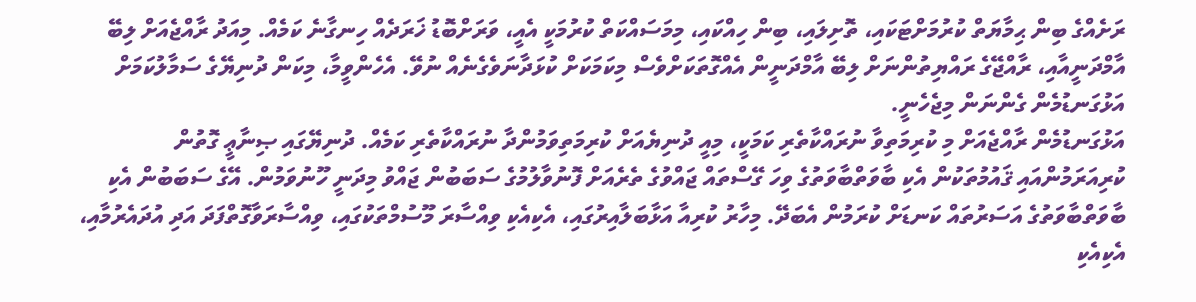ރަށެއްގެ ބިން ޙިމާޔަތް ކުރުމަށްޓަކައި، ތޮށިލައި، ބިން ހިއްކައި، މިމަސައްކަތް ކުރުމަކީ އެއީ، ވަރަށްބޮޑު ޚަރަދެއް ހިނގާނެ ކަމެއް. މިއަދު ރާއްޖެއަށް ލިބޭ އާމްދަނީއާއި، ރާއްޖޭގެ ރައްޔިތުންނަށް ލިބޭ އާމްދަނީން އެއްގޮތަކަށްވެސް މިކަމަކަށް ކުޅަދާނަވެގެނެއް ނުވޭ. އެހެންވީމާ، މިކަން ދުނިޔޭގެ ސަމާލުކަމަށް އަޅުގަނޑުމެން ގެންނަން މިޖެހެނީ.
އަޅުގަނޑުމެން ރާއްޖެއަށް މި ކުރިމަތިވާ ނުރައްކާތެރި ކަމަކީ، މިއީ ދުނިޔެއަށް ކުރިމަތިވަމުންދާ ނުރައްކާތެރި ކަމެއް. ދުނިޔޭގައި ޞިނާޢީ ގޮތުން ކުރިއަރަމުންއައި ޤައުމުތަކުން އެކި ބާވަތްބާވަތުގެ ވިހަ ގޭސްތައް ޖައްވުގެ ތެރެއަށް ފޮނުވާލުމުގެ ސަބަބުން ޖައްވު މިދަނީ ހޫނުވަމުން. އޭގެ ސަބަބުން އެކި ބާވަތްބާވަތުގެ އަސަރުތައް ކަނޑަށް ކުރަމުން އެބަދޭ. މިހާރު ކުރިއާ އަޅާބަލާއިރުގައި، އެކިއެކި ވިއްސާރަ މޫސުމްތަކުގައި، ވިއްސާރަވާގޮތްފަދަ އަދި އުދައެރުމާއި، އެކިއެކި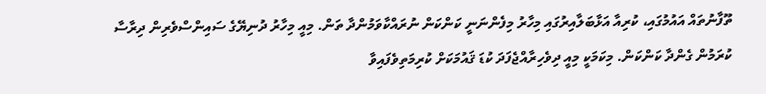ތޫފާނުތައް އައުމުގައި، ކުރިއާ އަޅާބަލާއިރުގައި މިހާރު މިފެންނަނީ ކަންކަން ނުރައްކާވަމުންދާ ތަން. މިއީ މިހާރު ދުނިޔޭގެ ސައިންސްވެރިން ދިރާސާ ކުރަމުން ގެންދާ ކަންކަން. މިކަމަކީ މިއީ ދިވެހިރާއްޖެފަދަ ކުޑަ ޤައުމަކަށް ކުރިމަތިވެފައިވާ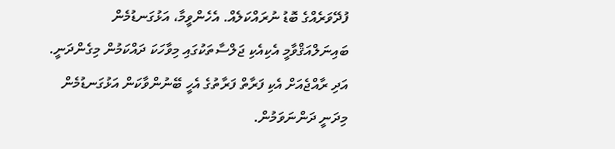ފުދޭވަރެއްގެ ބޮޑު ނުރައްކަލެއް. އެހެންވީމާ، އަޅުގަނޑުމެން ބައިނަލްއަޤްވާމީ އެކިއެކި ޖަލްސާތަކުގައި މިވާހަކަ ދައްކަމުން މިގެންދަނީ. އަދި ރާއްޖެއަށް އެކި ފަރާތް ފަރާތުގެ އެހީ ބޭނުންވާކަން އަޅުގަނޑުމެން މިދަނީ ދަންނަވަމުން.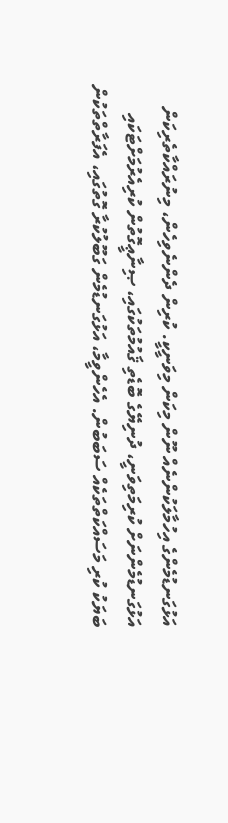އަޅުގަނޑުމެންގެ އިހުމާލަކުންނެއް ނޫން މިކަން މިވަނީކީ. ކުރިން ދެންނެވިހެން، މިނުރައްކާތެރިކަން އަޅުގަނޑުމެންނަށް ކުރިމަތިވަނީ، ދުނިޔޭގެ ބޮޑެތި ޤައުމުތަކުގައި، ޞިނާޢީގޮތުން ކުރިއެރުމަށްޓަކައި ބަޔަކު ކުރި މަސައްކަތްތަކެއް ސަބަބުން. އެހެންވީމާ، އަޅުގަނޑުމެން ގަބޫލުކުރާ ގޮތުގައި، އެފަރާތްތަކުން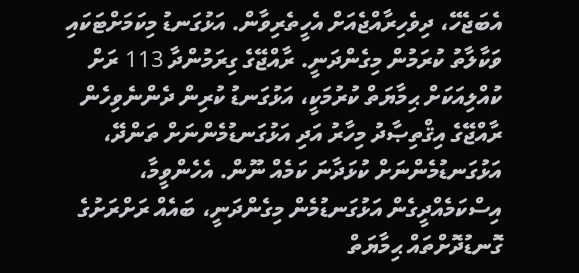އެބަޖެހޭ، ދިވެހިރާއްޖެއަށް އެހީތެރިވާން. އަޅުގަނޑު މިކަމަށްޓަކައި ވަކާލާތު ކުރަމުން މިގެންދަނީ. ރާއްޖޭގެ ގިރަމުންދާ 113 ރަށް ކުއްލިއަކަށް ޙިމާޔަތް ކުރުމަކީ، އަޅުގަނޑު ކުރިން ދެންނެވިހެން ރާއްޖޭގެ އިޤްތިޞާދު މިހާރު އަދި އަޅުގަނޑުމެންނަށް ތަންދޭ، އަޅުގަނޑުމެންނަށް ކުޅަދާނަ ކަމެއް ނޫން. އެހެންވީމާ، އިސްކަމެއްދީގެން އަޅުގަނޑުމެން މިގެންދަނީ، ބައެއް ރަށްރަށުގެ ގޮނޑުދޮށްތައް ޙިމާޔަތް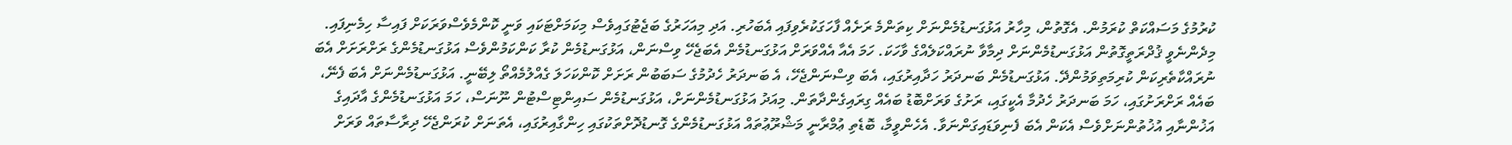ކުރުމުގެ މަސައްކަތް ކުރަމުން. އެގޮތުން، މިހާރު އަޅުގަނޑުމެންނަށް ކިތަންމެ ރަށެއް ފާހަގަކުރެވިފައި އެބަހުރި. އަދި މިއަހަރުގެ ބަޖެޓުގައިވެސް މިކަމަށްޓަކައި ވަނީ ކޮންމެވެސްވަރަކަށް ފައިސާ ހިމެނިފައި.
މިދެންނެވީ ޤުދްރަތީގޮތުން އަޅުގަނޑުމެންނަށް ދިމާވާ ނުރައްކަލެއްގެ ވާހަކަ. ހަމަ އެއާ އެއްވަރަށް އަޅުގަނޑުމެން އެބަޖެހޭ ވިސްނަން، އަޅުގަނޑުމެން ކުރާ ކަންކަމުންވެސް އަޅުގަނޑުމެންގެ ރަށްރަށަށް އެބަ ނުރައްކާތެރިކަން ކުރިމަތިވަމުންދޭ. އަޅުގަނޑުމެން ބަނދަރު ހަދާއިރުގައި، އެބަ ވިސްނަންޖެހޭ، އެ ބަނދަރު ހެދުމުގެ ސަބަބުން ރަށަށް ކޮންކަހަލަ ގެއްލުމެއްތޯ ލިބޭނީ. އަޅުގަނޑުމެންނަށް އެބަ ފެނޭ، ބައެއް ރަށްރަށުގައި، ހަމަ ބަނދަރު ހެދުމާ އެކީގައި، ރަށުގެ ވަރަށްބޮޑު ބައެއް ގިރައިގެންދާތަން. މިއަދު އަޅުގަނޑުމެންނަށް، އަޅުގަނޑުމެން ސައިންޓިސްޓުން ނޫނަސް، ހަމަ އަޅުގަނޑުމެންގެ އާދައިގެ އަޚުންނާއި އުޚުތުންނަށްވެސް އެކަން އެބަ ފެނިވަޑައިގަންނަވާ. އެހެންވީމާ، ބޮޑެތި ޢުމްރާނީ މަޝްރޫޢުތައް އަޅުގަނޑުމެންގެ ގޮނޑުދޮށްތަކުގައި ހިންގާއިރުގައި، އެތަނަށް ކުރަންޖެހޭ ދިރާސާތައް ވަރަށް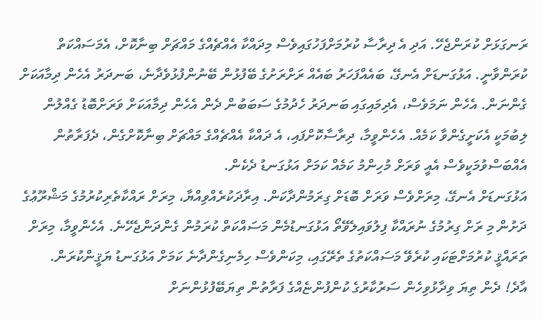ރަނގަޅަށް ކުރަންޖެހޭ. އަދި އެ ދިރާސާ ކުރުމަށްފަހުގައިވެސް މިދައްކާ އެއްޗެއްގެ މައްޗަށް ބިނާކޮށް، އެމަސައްކަތް ކުރަންވާނީ. އަޅުގަނޑަށް އެނގޭ، ބައެއްފަހަރު ބައެއް ރަށްރަށުގެ ބޭފުޅުން ބޭނުންފުޅުވެދާނެ، ބަނދަރު އެހެން ދިމާއަކަށް ގެންނަން. އެހެން ނަމަވެސް، އެދިމައިގައި ބަނދަރު ހެދުމުގެ ސަބަބުން ދެން އެހެން ދިމާއަކަށް ވަރަށްބޮޑު ގެއްލުން ލިބުމަކީ އެކަށީގެންވާ ކަމެއް. އެހެންވީމާ، ދިރާސާކޮށްފައި، އެ ދައްކާ އެއްޗެއްގެ މައްޗަށް ބިނާކޮށްގެން، ދެފަރާތުން އެއްބަސްވުމަކީވެސް އެއީ ވަރަށް މުހިންމު ކަމެއް ކަމަށް އަޅުގަނޑު ދެކެން.
އަޅުގަނޑަށް އެނގޭ، މިރަށްވެސް ވަރަށް ބޮޑަށް ގިރަމުންދާކަން. އިރާދަކުރެއްވިއްޔާ، މިރަށް ރައްކާތެރިކުރުމުގެ މަޝްރޫޢުގެ ދަށުން މި ރަށް ގިރުމުގެ ނުރައްކާ ފިލުވައިލެވޭތޯ އަޅުގަނޑުމެން މަސައްކަތް ކުރަމުން ގެންދަންޖެހޭނެ. އެހެންވީމާ، މިރަށް ތަރައްޤީ ކުރުމަށްޓަކައި ކުރެވޭ މަސައްކަތުގެ ތެރޭގައި، މިކަންވެސް ހިމެނިގެންދާނެ ކަމަށް އަޅުގަނޑު ޔަޤީންކުރަން.
އާދެ! ދެން ތިޔަ ވިދާޅުވިހެން ސަރުކާރުގެ ކުންފުންޏެއްގެ ފަރާތުން ތިޔަބޭފުޅުންނަށް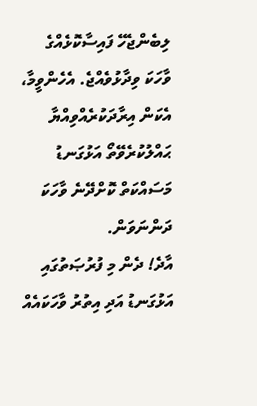ލިބެންޖެހޭ ފައިސާކޮޅެއްގެ ވާހަކަ ވިދާޅުވެއްޖެ. އެހެންވީމާ، އެކަން އިރާދަކުރެއްވިއްޔާ ޙައްލުކުރެވޭތޯ އަޅުގަނޑު މަސައްކަތް ކޮށްދޭނެ ވާހަކަ ދަންނަވަން.
އާދެ! ދެން މި ފުރުޞަތުގައި އަޅުގަނޑު އަދި އިތުރު ވާހަކައެއް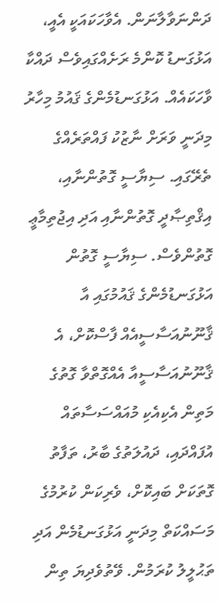ދަންނަވާލާނަން. އެވާހަކައަކީ އެއީ، އަޅުގަނޑު ކޮންމެ ރަށެއްގައިވެސް ދައްކާ ވާހަކައެއް. އަޅުގަނޑުމެންގެ ޤައުމު މިހާރު މިދަނީ ވަރަށް ނާޒުކު ފައްތަރެއްގެ ތެރޭގައި. ސިޔާސީ ގޮތުންނާއި، އިޤްތިޞާދީ ގޮތުންނާއި އަދި އިޖުތިމާޢީ ގޮތުންވެސް. ސިޔާސީ ގޮތުން އަޅުގަނޑުމެންގެ ޤައުމުގައި އާ ޤާނޫނުއަސާސީއެއް ފާސްކޮށް، އެ ޤާނޫނުއަސާސީއާ އެއްގޮތްވާ ގޮތުގެ މަތިން އެކިއެކި މުއައްސަސާތައް އުފައްދައި، ދައުލަތުގެ ބާރު، ތަފާތު ގޮތަކަށް ބައިކޮށް، ވެރިކަން ކުރުމުގެ މަސައްކަތް މިދަނީ އަޅުގަނޑުމެން އަދި ތަޙުލީލު ކުރަމުން. ވޭތުވެދިޔަ ތިން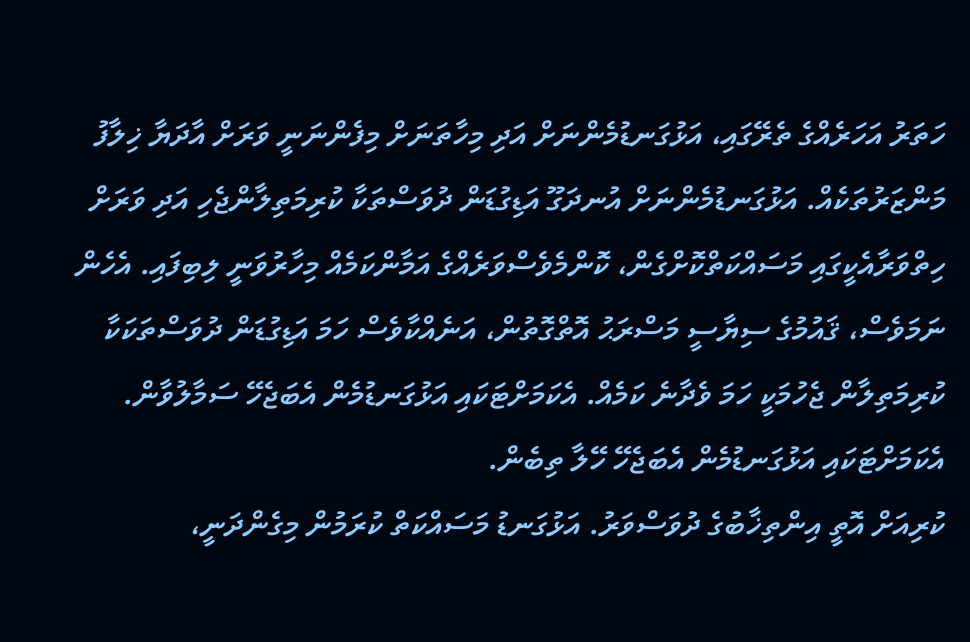ހަތަރު އަހަރެއްގެ ތެރޭގައި، އަޅުގަނޑުމެންނަށް އަދި މިހާތަނަށް މިފެންނަނީ ވަރަށް އާދަޔާ ޚިލާފު މަންޒަރުތަކެއް. އަޅުގަނޑުމެންނަށް އުނދަގޫ އަޑިގުޑަން ދުވަސްތަކާ ކުރިމަތިލާންޖެހި އަދި ވަރަށް ހިތްވަރާއެކީގައި މަސައްކަތްކޮށްގެން، ކޮންމެވެސްވަރެއްގެ އަމާންކަމެއް މިހާރުވަނީ ލިބިފައި. އެހެން ނަމަވެސް، ޤައުމުގެ ސިޔާސީ މަސްރަޙު އޮތްގޮތުން، އަނެއްކާވެސް ހަމަ އަޑިގުޑަން ދުވަސްތަކަކާ ކުރިމަތިލާން ޖެހުމަކީ ހަމަ ވެދާނެ ކަމެއް. އެކަމަށްޓަކައި އަޅުގަނޑުމެން އެބަޖެހޭ ސަމާލުވާން. އެކަމަށްޓަކައި އަޅުގަނޑުމެން އެބަޖެހޭ ހޭލާ ތިބެން.
ކުރިއަށް އޮތީ އިންތިޚާބުގެ ދުވަސްވަރު. އަޅުގަނޑު މަސައްކަތް ކުރަމުން މިގެންދަނީ،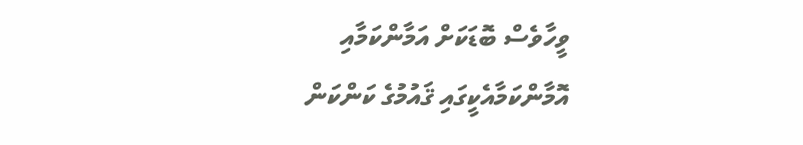ވީހާވެސް ބޮޑަކަށް އަމާންކަމާއި އޮމާންކަމާއެކީގައި ޤައުމުގެ ކަންކަން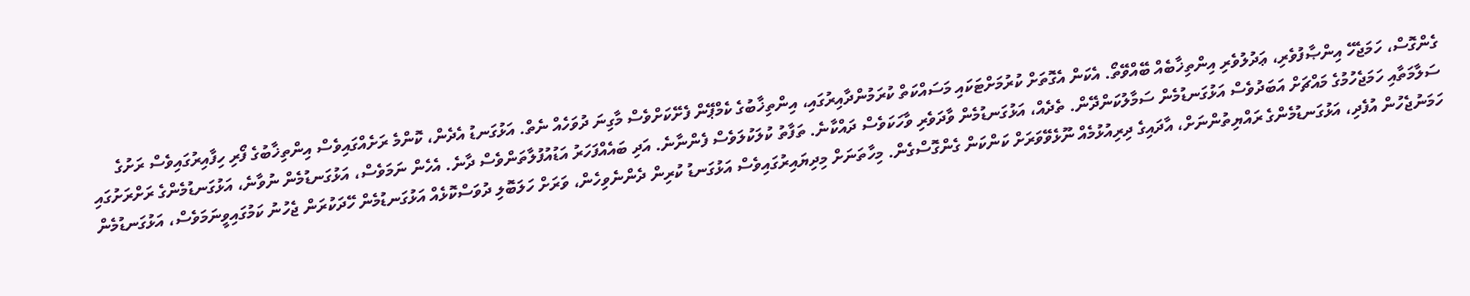ގެންގޮސް، ހަމަޖެހޭ އިންޞާފުވެރި، ޢަދުލުވެރި އިންތިޚާބެއް ބޭއްވޭތޯ. އެކަން އެގޮތަށް ކުރުމަށްޓަކައި މަސައްކަތް ކުރަމުންދާއިރުގައި، އިންތިޚާބުގެ ކެމްޕޭން ފެށޭކަށްވެސް މާގިނަ ދުވަހެއް ނެތް. އަޅުގަނޑު އެދެން، ކޮންމެ ރަށެއްގައިވެސް އިންތިޚާބުގެ ފޯރި ހިފާއިރުގައިވެސް ރަށުގެ ސަލާމަތާއި ހަމަޖެހުމުގެ މައްޗަށް އަބަދުވެސް އަޅުގަނޑުމެން ސަމާލުކަންދޭން. ތެދެއް، އަޅުގަނޑުމެން ވާދަވެރި ވާހަކަވެސް ދައްކާނެ. ތަފާތު ކުލަކުލަވެސް ފެންނާނެ. އަދި ބައެއްފަހަރު އަޑުއުފުލާތަންވެސް ދާނެ. އެހެން ނަމަވެސް، އަޅުގަނޑުމެން ނުވާނެ، އަޅުގަނޑުމެންގެ ރަށްރަށުގައި ހަމަނުޖެހުން އުފެދި، އަޅުގަނޑުމެންގެ ރައްޔިތުންނަށް، އާދައިގެ ދިރިއުޅުމެއް ނޫޅެވޭވަރަށް ކަންކަން ގެންގޮސްގެން. މިހާތަނަށް މިދިޔައިރުގައިވެސް އަޅުގަނޑު ކުރިން ދެންނެވިހެން، ވަރަށް ހަލަބޮލި ދުވަސްކޮޅެއް އަޅުގަނޑުމެން ހޭދަކުރަން ޖެހުނު ކަމުގައިވީނަމަވެސް، އަޅުގަނޑުމެން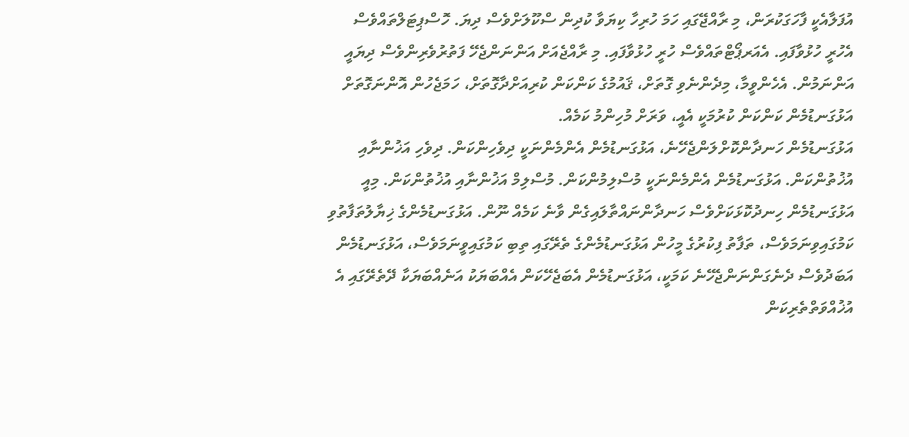އުފަލާއެކީ ފާހަގަކުރަން، މި ރާއްޖޭގައި ހަމަ ހުރިހާ ކިޔަވާ ކުދިން ސްކޫލަށްވެސް ދިޔަ. ހޮސްޕިޓަލްތައްވެސް އެހުރީ ހުޅުވާފައި. އެއަރޕޯޓްތައްވެސް ހުރީ ހުޅުވާފައި. މި ރާއްޖެއަށް އަންނަންޖެހޭ ފަތުރުވެރިންވެސް ދިޔައީ އަންނަމުން. އެހެންވީމާ، މިދެންނެވި ގޮތަށް، ޤައުމުގެ ކަންކަން ކުރިއަށްދާގޮތަށް، ހަމަޖެހުން އޮންނަގޮތަށް އަޅުގަނޑުމެން ކަންކަން ކުރުމަކީ އެއީ، ވަރަށް މުހިންމު ކަމެއް.
އަޅުގަނޑުމެން ހަނދާންކޮށްލަންޖެހޭނެ، އަޅުގަނޑުމެން އެންމެންނަކީ ދިވެހިންކަން. ދިވެހި އަޚުންނާއި އުޚުތުންކަން. އަޅުގަނޑުމެން އެންމެންނަކީ މުސްލިމުންކަން. މުސްލިމް އަޚުންނާއި އުޚުތުންކަން. މިއީ އަޅުގަނޑުމެން ހިނދުކޮޅަކަށްވެސް ހަނދާންނައްތާލައިގެން ވާނެ ކަމެއް ނޫން. އަޅުގަނޑުމެންގެ ޚިޔާލުތަފާތުވި ކަމުގައިވިނަމަވެސް، ތަފާތު ފިކުރުގެ މީހުން އަޅުގަނޑުމެންގެ ތެރޭގައި ތިބި ކަމުގައިވީނަމަވެސް، އަޅުގަނޑުމެން އަބަދުވެސް ދެނެގަންނަންޖެހޭނެ ކަމަކީ، އަޅުގަނޑުމެން އެބަޖެހޭކަން އެއްބަޔަކު އަނެއްބަޔަކާ ދޭތެރޭގައި އެ އުޚުއްވަތްތެރިކަން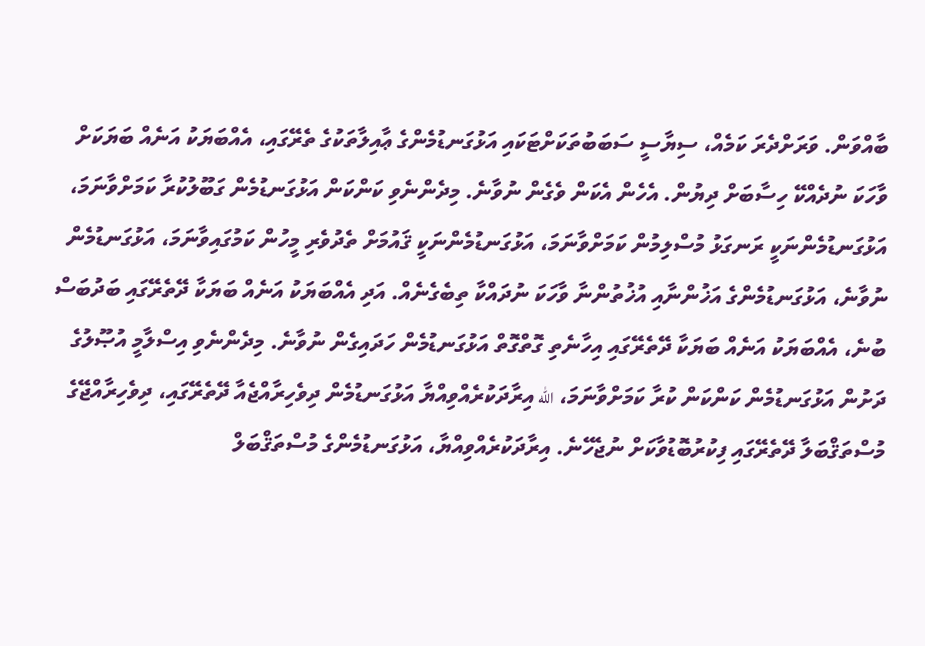ބާއްވަން. ވަރަށްދެރަ ކަމެއް، ސިޔާސީ ސަބަބުތަކަށްޓަކައި އަޅުގަނޑުމެންގެ ޢާއިލާތަކުގެ ތެރޭގައި، އެއްބަޔަކު އަނެއް ބަޔަކަށް ވާހަކަ ނުދެއްކޭ ހިސާބަށް ދިޔުން. އެހެން އެކަން ވެގެން ނުވާނެ. މިދެންނެވި ކަންކަން އަޅުގަނޑުމެން ގަބޫލުކުރާ ކަމަށްވާނަމަ، އަޅުގަނޑުމެންނަކީ ރަނގަޅު މުސްލިމުން ކަމަށްވާނަމަ، އަޅުގަނޑުމެންނަކީ ޤައުމަށް ތެދުވެރި މީހުން ކަމުގައިވާނަމަ، އަޅުގަނޑުމެން ނުވާނެ، އަޅުގަނޑުމެންގެ އަޚުންނާއި އުޚުތުންނާ ވާހަކަ ނުދައްކާ ތިބެގެނެއް. އަދި އެއްބަޔަކު އަނެއް ބަޔަކާ ދޭތެރޭގައި ބަދުބަސް ބުނެ، އެއްބަޔަކު އަނެއް ބަޔަކާ ދޭތެރޭގައި އިހާނެތި ގޮތްގޮތް އަޅުގަނޑުމެން ހަދައިގެން ނުވާނެ. މިދެންނެވި އިސްލާމީ އުޞޫލުގެ ދަށުން އަޅުގަނޑުމެން ކަންކަން ކުރާ ކަމަށްވާނަމަ، الله އިރާދަކުރެއްވިއްޔާ އަޅުގަނޑުމެން ދިވެހިރާއްޖެއާ ދޭތެރޭގައި، ދިވެހިރާއްޖޭގެ މުސްތަޤްބަލާ ދޭތެރޭގައި ފިކުރުބޮޑުވާކަށް ނުޖެހޭނެ. އިރާދަކުރެއްވިއްޔާ، އަޅުގަނޑުމެންގެ މުސްތަޤްބަލް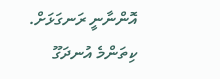އޮންނާނީ ރަނގަޅަށް. ކިތަންމެ އުނދަގޫ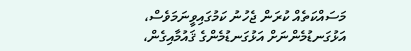މަސައްކަތެއް ކުރަން ޖެހުނު ކަމުގައިވީނަމަވެސް، އަޅުގަނޑުމެންނަށް އަޅުގަނޑުމެންގެ ޤައުމާއިގެން،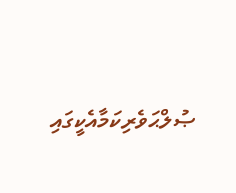ޞުލްޙަވެރިކަމާއެކީގައި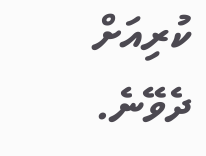ކުރިއަށް ދެވޭނެ.